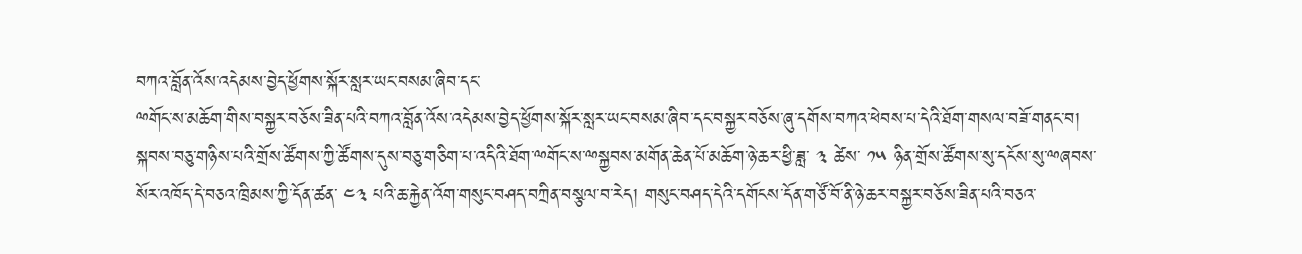བཀའ་བློན་འོས་འདེམས་བྱེད་ཕྱོགས་སྐོར་སླར་ཡང་བསམ་ཞིབ་དང་
ྋགོང་ས་མཆོག་གིས་བསྐྱར་བཅོས་ཟིན་པའི་བཀའ་བློན་འོས་འདེམས་བྱེད་ཕྱོགས་སྐོར་སླར་ཡང་བསམ་ཞིབ་དང་བསྐྱར་བཅོས་ཞུ་དགོས་བཀའ་ཕེབས་པ་དེའི་ཐོག་གསལ་བཟོ་གནང་བ།
སྐབས་བཅུ་གཉིས་པའི་གྲོས་ཚོགས་ཀྱི་ཚོགས་དུས་བཅུ་གཅིག་པ་འདིའི་ཐོག་ྋགོང་ས་ྋསྐྱབས་མགོན་ཆེན་པོ་མཆོག་ཉེ་ཆར་ཕྱི་ཟླ་ ༣ ཚེས་ ༡༥ ཉིན་གྲོས་ཚོགས་སུ་དངོས་སུ་ྋཞབས་སོར་འཁོད་དེ་བཅའ་ཁྲིམས་ཀྱི་དོན་ཚན་ ༤༣ པའི་ཆ་རྐྱེན་འོག་གསུང་བཤད་བཀྲིན་བསྩལ་བ་རེད། གསུང་བཤད་དེའི་དགོངས་དོན་གཙོ་བོ་ནི་ཉེ་ཆར་བསྐྱར་བཅོས་ཟིན་པའི་བཅའ་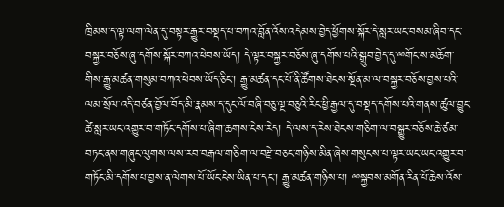ཁྲིམས་ད་ལྟ་ལག་ལེན་དུ་བསྟར་རྒྱུར་བསྡད་པ་བཀའ་བློན་འོས་འདེམས་བྱེད་ཕྱོགས་སྐོར་དེ་སླར་ཡང་བསམ་ཞིབ་དང་བསྐྱར་བཅོས་ཞུ་དགོས་སྐོར་བཀའ་ཕེབས་ཡོད། དེ་ལྟར་བསྐྱར་བཅོས་ཞུ་དགོས་པའི་སྒྲུབ་བྱེད་དུ་ྋགོང་ས་མཆོག་གིས་རྒྱུ་མཚན་གསུམ་བཀའ་ཕེབས་ཡོད་ཅིང་། རྒྱུ་མཚན་དང་པོ་ནི་ཚོགས་ཐེངས་སྔོན་མ་ལ་བསྐྱར་བཅོས་བྱས་པའི་ལམ་སྲོལ་འདི་བཙན་བྱོལ་བོད་མི་རྣམས་ད་དུང་ལོ་བཞི་བཅུ་ལྔ་བཅུའི་རིང་ཕྱི་རྒྱལ་དུ་བསྡད་དགོས་པའི་གནས་ཚུལ་བྱུང་ཚེ་སླར་ཡང་འགྱུར་བ་གཏོང་དགོས་པ་ཞིག་ཆགས་ངེས་རེད། དེ་ལས་ད་རེས་ཐེངས་གཅིག་ལ་བསྒྱུར་བཅོས་ཆེ་ཙམ་བཏང་ནས་གཞུང་ལུགས་ལས་རབ་བརྒལ་གཅིག་ལ་བརྫེ་བཅང་གཉིས་མིན་ཞེས་གསུངས་པ་ལྟར་ཡང་ཡང་འགྱུར་བ་གཏོང་མི་དགོས་པ་བྱས་ན་ལེགས་པོ་ཡོང་ངེས་ཡིན་པ་དང་། རྒྱུ་མཚན་གཉིས་པ། ྋསྐྱབས་མགོན་རིན་པོ་ཆེས་འོས་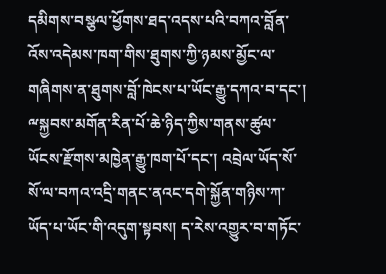དམིགས་བསྩལ་ཕྱོགས་ཐད་འདས་པའི་བཀའ་བློན་འོས་འདེམས་ཁག་གིས་ཐུགས་ཀྱི་ཉམས་མྱོང་ལ་གཞིགས་ན་ཐུགས་བློ་ཁེངས་པ་ཡོང་རྒྱུ་དཀའ་བ་དང་། ྋསྐྱབས་མགོན་རིན་པོ་ཆེ་ཉིད་ཀྱིས་གནས་ཚུལ་ཡོངས་རྫོགས་མཁྱེན་རྒྱུ་ཁག་པོ་དང་། འབྲེལ་ཡོད་སོ་སོ་ལ་བཀའ་འདྲི་གནང་ནའང་དགེ་སྐྱོན་གཉིས་ཀ་ཡོད་པ་ཡོང་གི་འདུག་སྟབས། ད་རེས་འགྱུར་བ་གཏོང་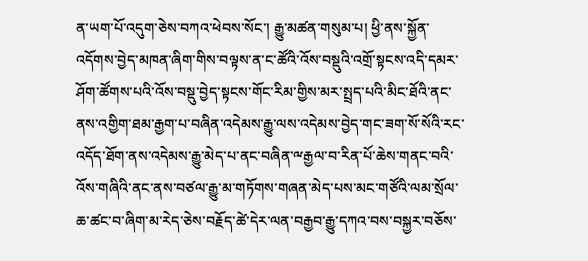ན་ཡག་པོ་འདུག་ཅེས་བཀའ་ཕེབས་སོང་། རྒྱུ་མཚན་གསུམ་པ། ཕྱི་ནས་སྐྱོན་འདོགས་བྱེད་མཁན་ཞིག་གིས་བལྟས་ན་ང་ཚོའི་འོས་བསྡུའི་འགྲོ་སྟངས་འདི་དམར་ཤོག་ཚོགས་པའི་འོས་བསྡུ་བྱེད་སྟངས་གོང་རིམ་གྱིས་མར་སྤྲད་པའི་མིང་ཐོའི་ནང་ནས་འགྱིག་ཐམ་རྒྱག་པ་བཞིན་འདེམས་རྒྱུ་ལས་འདེམས་བྱེད་གང་ཟག་སོ་སོའི་རང་འདོད་ཐོག་ནས་འདེམས་རྒྱུ་མེད་པ་ནང་བཞིན་ྋརྒྱལ་བ་རིན་པོ་ཆེས་གནང་བའི་འོས་གཞིའི་ནང་ནས་བཙལ་རྒྱུ་མ་གཏོགས་གཞན་མེད་པས་མང་གཙོའི་ལམ་སྲོལ་ཆ་ཚང་བ་ཞིག་མ་རེད་ཅེས་བརྗོད་ཚེ་དེར་ལན་བརྒྱབ་རྒྱུ་དཀའ་བས་བསྐྱར་བཅོས་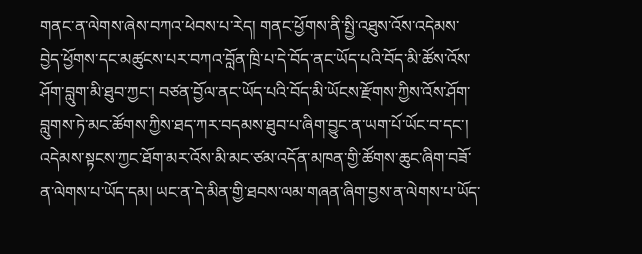གནང་ན་ལེགས་ཞེས་བཀའ་ཕེབས་པ་རེད། གནང་ཕྱོགས་ནི་སྤྱི་འཐུས་འོས་འདེམས་བྱེད་ཕྱོགས་དང་མཚུངས་པར་བཀའ་བློན་ཁྲི་པ་དེ་བོད་ནང་ཡོད་པའི་བོད་མི་ཚོས་འོས་ཤོག་བླུག་མི་ཐུབ་ཀྱང་། བཙན་བྱོལ་ནང་ཡོད་པའི་བོད་མི་ཡོངས་རྫོགས་ཀྱིས་འོས་ཤོག་བླུགས་ཏེ་མང་ཚོགས་ཀྱིས་ཐད་ཀར་བདམས་ཐུབ་པ་ཞིག་བྱུང་ན་ཡག་པོ་ཡོང་བ་དང་། འདེམས་སྟངས་ཀྱང་ཐོག་མར་འོས་མི་མང་ཙམ་འདོན་མཁན་གྱི་ཚོགས་ཆུང་ཞིག་བཟོ་ན་ལེགས་པ་ཡོད་དམ། ཡང་ན་དེ་མིན་གྱི་ཐབས་ལམ་གཞན་ཞིག་བྱས་ན་ལེགས་པ་ཡོད་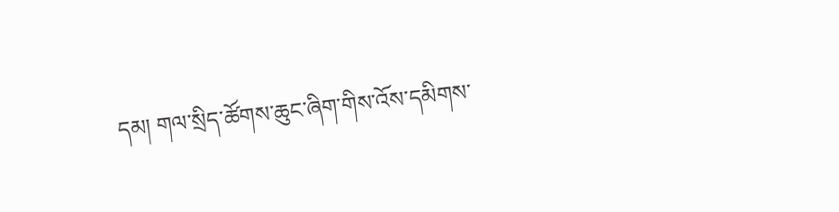དམ། གལ་སྲིད་ཚོགས་ཆུང་ཞིག་གིས་འོས་དམིགས་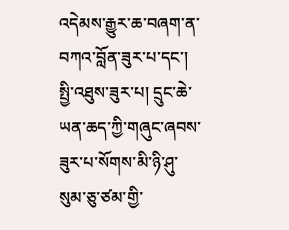འདེམས་རྒྱུར་ཆ་བཞག་ན་བཀའ་བློན་ཟུར་པ་དང་། སྤྱི་འཐུས་ཟུར་པ། དྲུང་ཆེ་ཡན་ཆད་ཀྱི་གཞུང་ཞབས་ཟུར་པ་སོགས་མི་ཉི་ཤུ་སུམ་ཅུ་ཙམ་གྱི་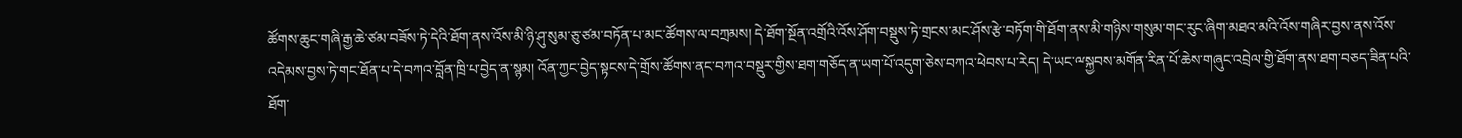ཚོགས་ཆུང་གཞི་རྒྱ་ཆེ་ཙམ་བཟོས་ཏེ་དེའི་ཐོག་ནས་འོས་མི་ཉི་ཤུ་སུམ་ཅུ་ཙམ་བཏོན་པ་མང་ཚོགས་ལ་བཀྲམས། དེ་ཐོག་སྔོན་འགྲོའི་འོས་ཤོག་བསྡུས་ཏེ་གྲངས་མང་ཤོས་རྩེ་བཏོག་གི་ཐོག་ནས་མི་གཉིས་གསུམ་གང་རུང་ཞིག་མཐའ་མའི་འོས་གཞིར་བྱས་ནས་འོས་འདེམས་བྱས་ཏེ་གང་ཐོན་པ་དེ་བཀའ་བློན་ཁྲི་པ་བྱེད་ན་སྙམ། འོན་ཀྱང་བྱེད་སྟངས་དེ་གྲོས་ཚོགས་ནང་བཀའ་བསྡུར་གྱིས་ཐག་གཅོད་ན་ཡག་པོ་འདུག་ཅེས་བཀའ་ཕེབས་པ་རེད། དེ་ཡང་ྋསྐྱབས་མགོན་རིན་པོ་ཆེས་གཞུང་འབྲེལ་གྱི་ཐོག་ནས་ཐག་བཅད་ཟིན་པའི་ཐོག་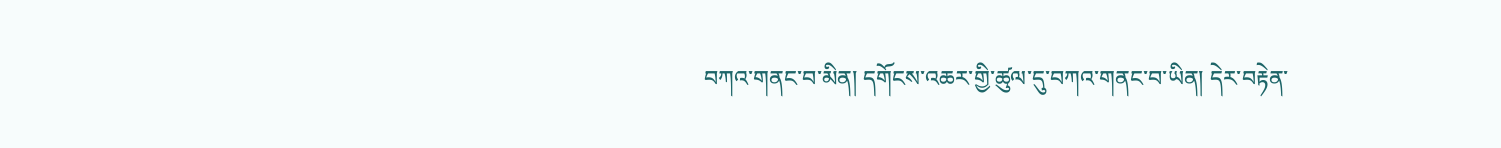བཀའ་གནང་བ་མིན། དགོངས་འཆར་གྱི་ཚུལ་དུ་བཀའ་གནང་བ་ཡིན། དེར་བརྟེན་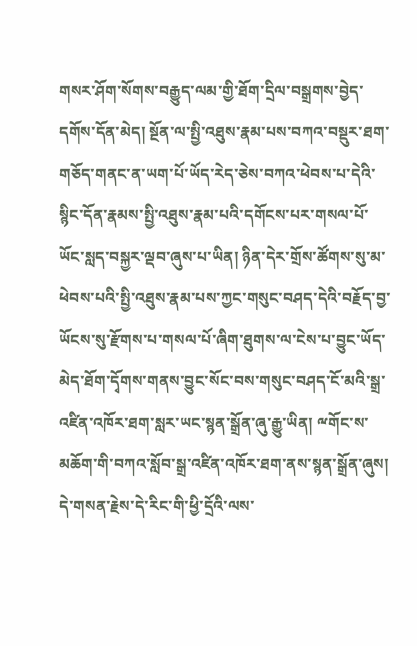གསར་ཤོག་སོགས་བརྒྱུད་ལམ་གྱི་ཐོག་དྲིལ་བསྒྲགས་བྱེད་དགོས་དོན་མེད། སྔོན་ལ་སྤྱི་འཐུས་རྣམ་པས་བཀའ་བསྡུར་ཐག་གཅོད་གནང་ན་ཡག་པོ་ཡོད་རེད་ཅེས་བཀའ་ཕེབས་པ་དེའི་སྙིང་དོན་རྣམས་སྤྱི་འཐུས་རྣམ་པའི་དགོངས་པར་གསལ་པོ་ཡོང་སླད་བསྐྱར་ལྡབ་ཞུས་པ་ཡིན། ཉིན་དེར་གྲོས་ཚོགས་སུ་མ་ཕེབས་པའི་སྤྱི་འཐུས་རྣམ་པས་ཀྱང་གསུང་བཤད་དེའི་བརྗོད་བྱ་ཡོངས་སུ་རྫོགས་པ་གསལ་པོ་ཞིག་ཐུགས་ལ་ངེས་པ་བྱུང་ཡོད་མེད་ཐོག་དྭོགས་གནས་བྱུང་སོང་བས་གསུང་བཤད་ངོ་མའི་སྒྲ་འཛིན་འཁོར་ཐག་སླར་ཡང་སྙན་སྒྲོན་ཞུ་རྒྱུ་ཡིན། ྋགོང་ས་མཆོག་གི་བཀའ་སློབ་སྒྲ་འཛིན་འཁོར་ཐག་ནས་སྙན་སྒྲོན་ཞུས། དེ་གསན་རྗེས་དེ་རིང་གི་ཕྱི་དྲོའི་ལས་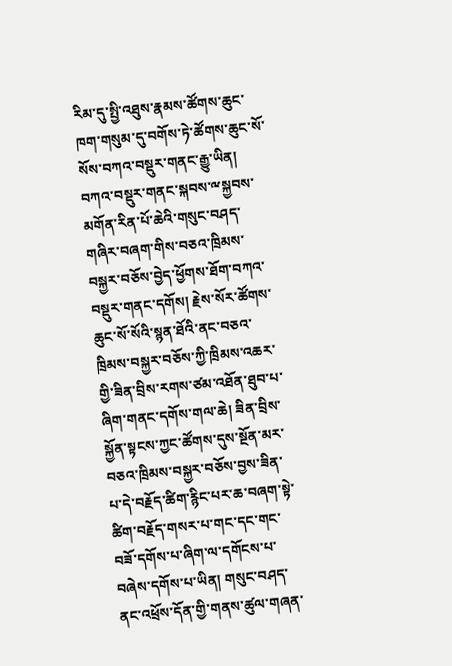རིམ་དུ་སྤྱི་འཐུས་རྣམས་ཚོགས་ཆུང་ཁག་གསུམ་དུ་བགོས་ཏེ་ཚོགས་ཆུང་སོ་སོས་བཀའ་བསྡུར་གནང་རྒྱུ་ཡིན། བཀའ་བསྡུར་གནང་སྐབས་ྋསྐྱབས་མགོན་རིན་པོ་ཆེའི་གསུང་བཤད་གཞིར་བཞག་གིས་བཅའ་ཁྲིམས་བསྐྱར་བཅོས་བྱེད་ཕྱོགས་ཐོག་བཀའ་བསྡུར་གནང་དགོས། རྗེས་སོར་ཚོགས་ཆུང་སོ་སོའི་སྙན་ཐོའི་ནང་བཅའ་ཁྲིམས་བསྐྱར་བཅོས་ཀྱི་ཁྲིམས་འཆར་གྱི་ཟིན་བྲིས་རགས་ཙམ་འཐོན་ཐུབ་པ་ཞིག་གནང་དགོས་གལ་ཆེ། ཟིན་བྲིས་སྐྱོན་སྟངས་ཀྱང་ཚོགས་དུས་སྔོན་མར་བཅའ་ཁྲིམས་བསྐྱར་བཅོས་བྱས་ཟིན་པ་དེ་བརྗོད་ཚིག་རྙིང་པར་ཆ་བཞག་སྟེ་ཚིག་བརྗོད་གསར་པ་གང་དང་གང་བཟོ་དགོས་པ་ཞིག་ལ་དགོངས་པ་བཞེས་དགོས་པ་ཡིན། གསུང་བཤད་ནང་འཕྲོས་དོན་གྱི་གནས་ཚུལ་གཞན་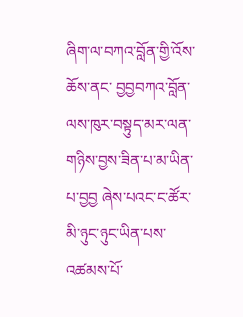ཞིག་ལ་བཀའ་བློན་གྱི་འོས་ཆོས་ནང་ བྱབྱབཀའ་བློན་ལས་ཁུར་བསྟུད་མར་ལན་གཉིས་བྱས་ཟིན་པ་མ་ཡིན་པ་བྱབྱ ཞེས་པའང་ང་ཚོར་མི་ཉུང་ཉུང་ཡིན་པས་འཚམས་པོ་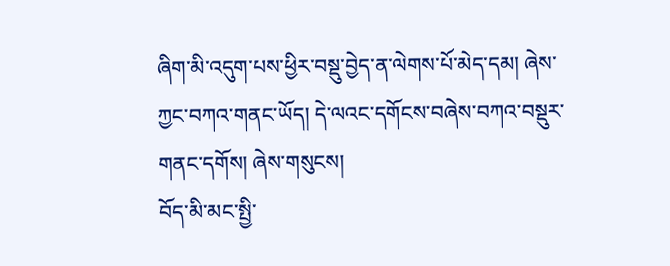ཞིག་མི་འདུག་པས་ཕྱིར་བསྡུ་བྱེད་ན་ལེགས་པོ་མེད་དམ། ཞེས་ཀྱང་བཀའ་གནང་ཡོད། དེ་ལའང་དགོངས་བཞེས་བཀའ་བསྡུར་གནང་དགོས། ཞེས་གསུངས།
བོད་མི་མང་སྤྱི་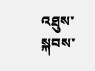འཐུས་སྐབས་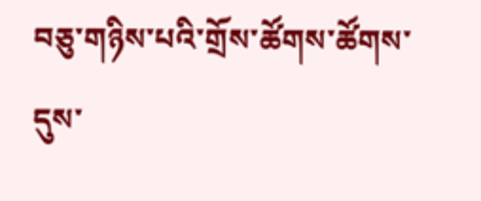བཅུ་གཉིས་པའི་གྲོས་ཚོགས་ཚོགས་དུས་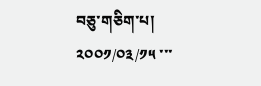བཅུ་གཅིག་པ། ༢༠༠༡/༠༣/༡༥ ་་་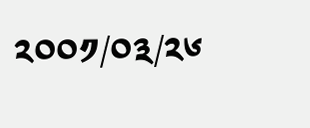༢༠༠༡/༠༣/༢༦